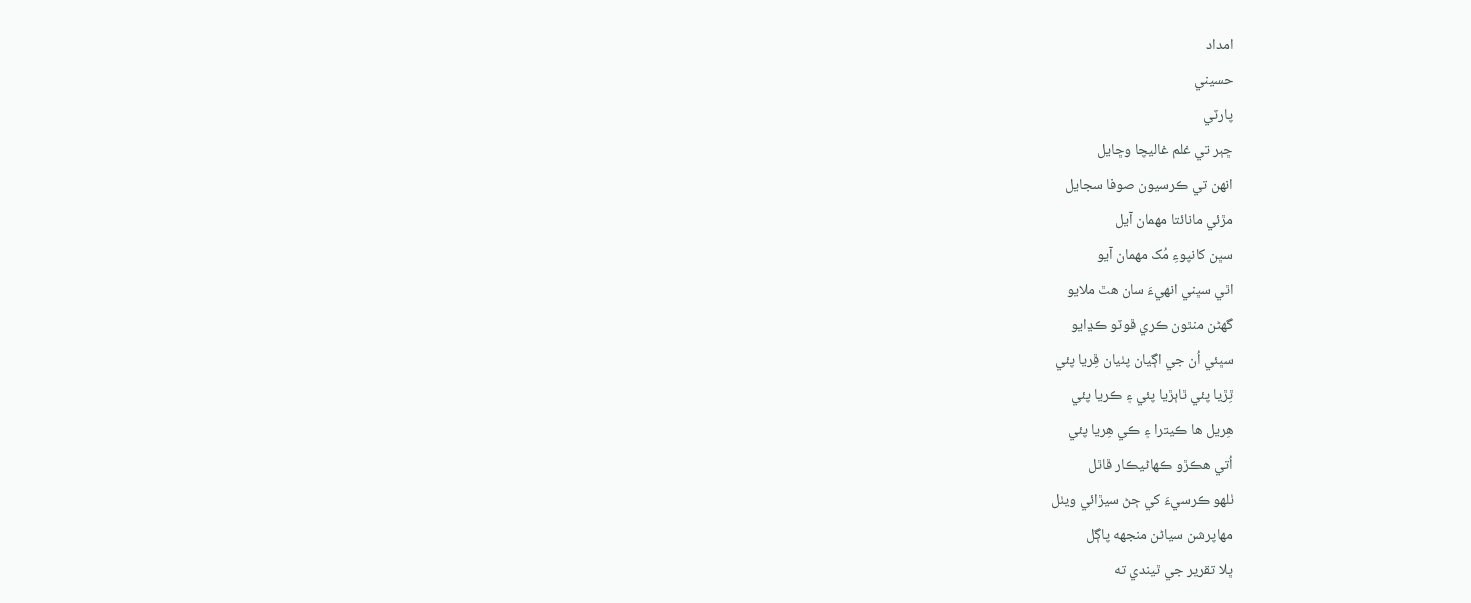امداد
حسيني
پارٽي
ڇٻر تي غلم غاليچا وڇايل
انهن تي ڪرسيون صوفا سجايل
مڙئي مانائتا مهمان آيل
سڀن کانپوءِ مُک مهمان آيو
اٿي سڀني انهيءَ سان هٿ ملايو
گهڻن منٿون ڪري ڦوٽو ڪڍايو
سڀئي اُن جي اڳيان پٺيان ڦِريا پئي
ٿِڙيا پئي ٿاٻڙيا پئي ۽ ڪريا پئي
هِريل ها ڪيترا ۽ ڪي هِريا پئي
اُتي هڪڙو ڪهاڻيڪار ڦاٿل
ٺلهو ڪرسيءَ کي ڄڻ سيڙائي ويٺل
مهاپرشن سياڻن منجهه پاڳل
ڀلا تقرير جي ٿيندي ته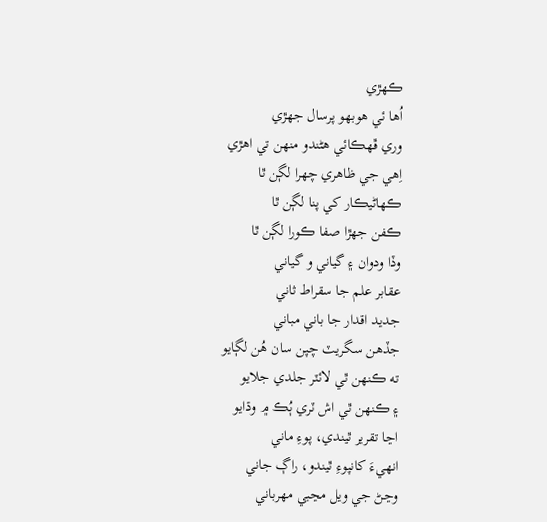ڪهڙي
اُها ئي هوبهو پرسال جهڙي
وري ڦهڪائي هڻندو منهن تي اهڙي
اِهي جي ظاهري چهرا لڳن ٿا
ڪهاڻيڪار کي پنا لڳن ٿا
ڪفن جهڙا صفا ڪورا لڳن ٿا
وڏا ودوان ۽ گياني و گياني
عقابر علم جا سقراط ثاني
جديد اقدار جا باني مباني
جڏهن سگريٽ چپن سان هُن لڳايو
ته ڪنهن ٿي لائٽر جلدي جلايو
۽ ڪنهن ٿي اش ٽري ٻُڪ ۾ وڌايو
اڃا تقرير ٿيندي، پوءِ ماني
انهيءَ کانپوءِ ٿيندو، راڳ جاني
وڃڻ جي ويل مڃبي مهرباني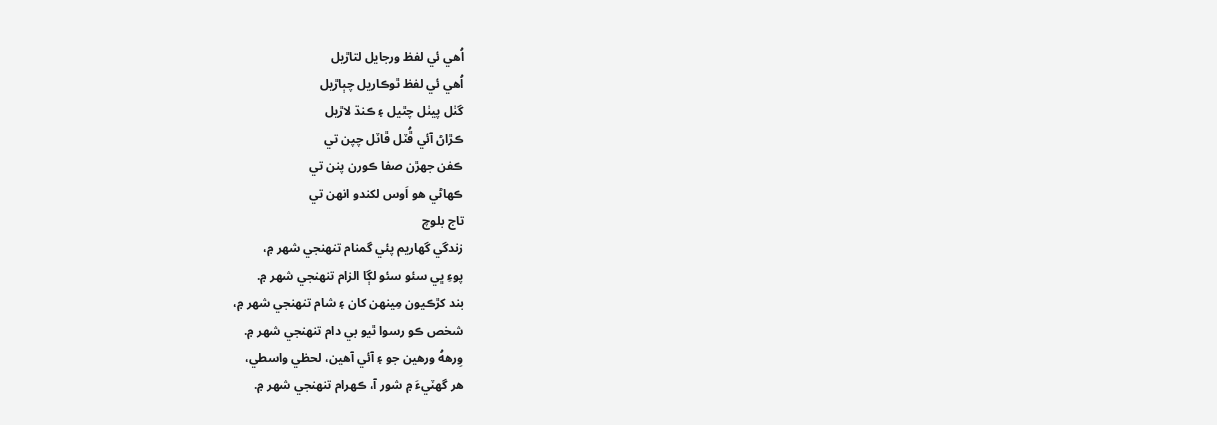اُهي ئي لفظ ورجايل لتاڙيل
اُهي ئي لفظ ٿوڪاريل چٻاڙيل
گٺل پيٺل چٿيل ۽ ڪنڌ لاڙيل
ڪڙاڻ آئي ڦُٽل ڦاٽل چپن تي
ڪفن جهڙن صفا ڪورن پنن تي
ڪهاڻي هو اَوس لکندو انهن تي
تاج بلوچ
زندگي گهاريم پئي گمنام تنهنجي شهر ۾،
پوءِ ڀي سئو سئو لڳا الزام تنهنجي شهر ۾.
بند کڙڪيون مِينهن کان ۽ شام تنهنجي شهر ۾،
شخص ڪو رسوا ٿيو بي دام تنهنجي شهر ۾.
وِرههُ ورهين جو ۽ آئي آهين، لحظي واسطي،
هر گهٽيءَ ۾ شور آ، ڪهرام تنهنجي شهر ۾.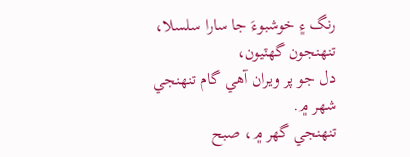رنگ ۽ خوشبوءَ جا سارا سلسلا، تنهنجون گهٽيون،
دل جو پر ويران آهي گام تنهنجي شهر ۾.
تنهنجي گهر ۾، صبح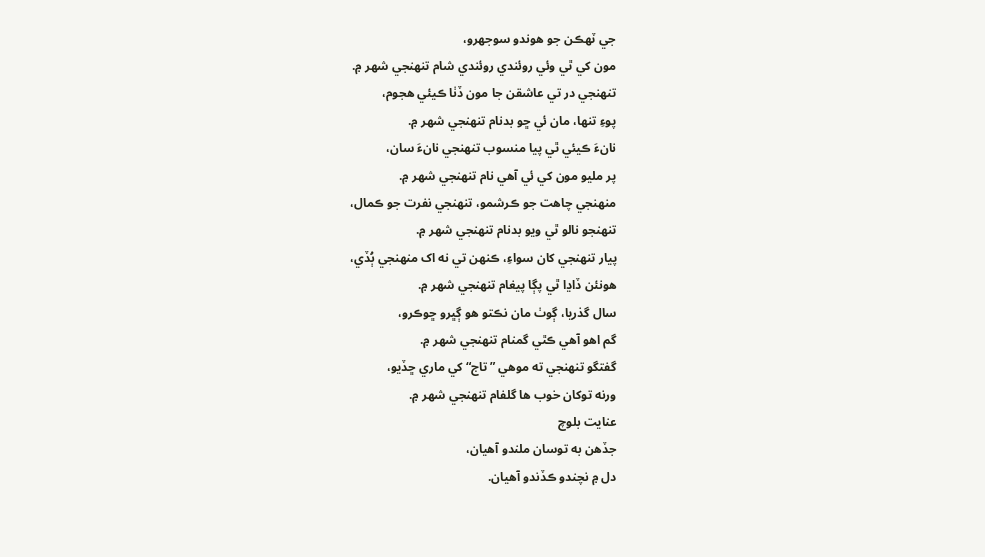جي ٽهڪن جو هوندو سوجهرو،
مون کي ٿي وئي روئندي روئندي شام تنهنجي شهر ۾.
تنهنجي در تي عاشقن جا مون ڏٺا ڪيئي هجوم،
پوءِ تنها، مان ئي ڇو بدنام تنهنجي شهر ۾.
نانءَ ڪيئي ٿي پيا منسوب تنهنجي نانءَ سان،
پر مليو مون کي ئي آهي نام تنهنجي شهر ۾.
منهنجي چاهت جو ڪرشمو، تنهنجي نفرت جو ڪمال،
تنهنجو نالو ٿي ويو بدنام تنهنجي شهر ۾.
پيار تنهنجي کان سواءِ، ڪنهن تي نه اک منهنجي ٻُڏي،
هونئن ڏاڍا ٿي پڳا پيغام تنهنجي شهر ۾.
سال گذريا، ڳوٺ مان نڪتو هو ڳڀرو ڇوڪرو،
گم اهو آهي ڪٿي گمنام تنهنجي شهر ۾.
گفتگو تنهنجي ته موهي ”تاج“ کي ماري ڇڏيو،
ورنه توکان خوب ها گلفام تنهنجي شهر ۾.
عنايت بلوچ
جڏهن به توسان ملندو آهيان،
دل ۾ نچندو ڪڏندو آهيان.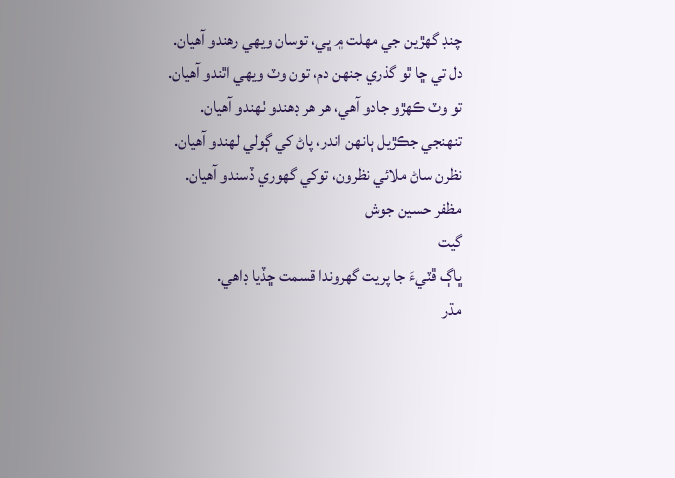چنڊ گهڙين جي مهلت ۾ ڀي، توسان ويهي رهندو آهيان.
دل تي ڇا ٿو گذري جنهن دم، تون وٽ ويهي اٿندو آهيان.
تو وٽ ڪهڙو جادو آهي، هر هر ڊهندو ٺهندو آهيان.
تنهنجي جڪڙيل ٻانهن اندر، پاڻ کي ڳولي لهندو آهيان.
نظرن ساڻ ملائي نظرون، توکي گهوري ڏسندو آهيان.
مظفر حسين جوش
گيت
ڀاڳ ڦٽيءَ جا پريت گهروندا قسمت ڇڏيا ڊاهي.
مڌر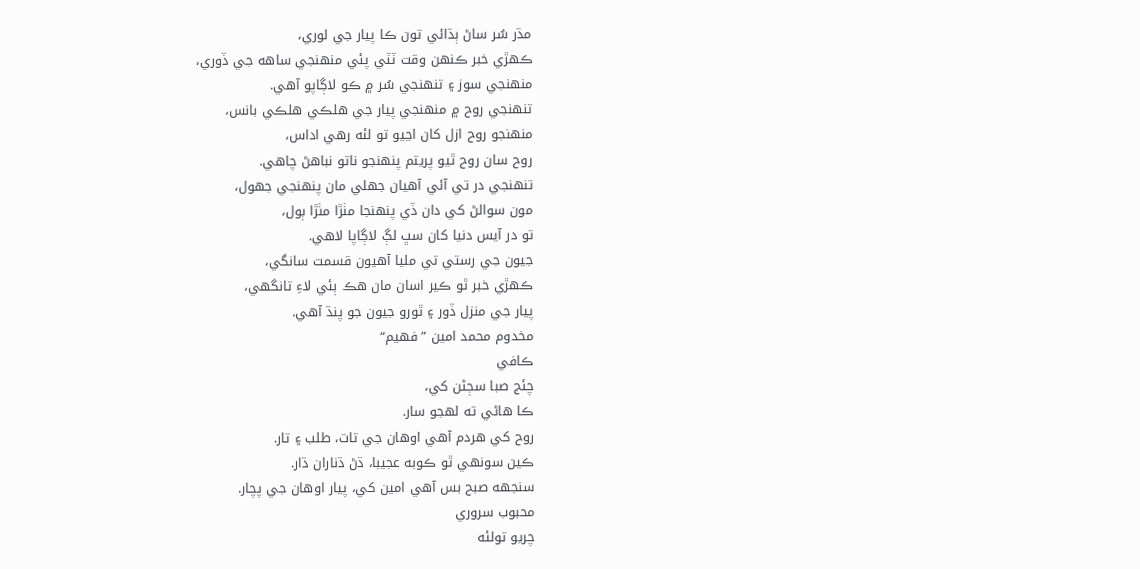مڌر سُر ساڻ ٻڌائي تون ڪا پيار جي لوري،
ڪهڙي خبر ڪنهن وقت ٽٽي پئي منهنجي ساهه جي ڏوري،
منهنجي سوز ۽ تنهنجي سُر ۾ ڪو لاڳاپو آهي.
تنهنجي روح ۾ منهنجي پيار جي هلڪي هلڪي بانس،
منهنجو روح ازل کان اڃيو تو لئه رهي اداس،
روح سان روح ٿيو پريتم پنهنجو ناتو نباهڻ چاهي.
تنهنجي در تي آئي آهيان جهلي مان پنهنجي جهول،
مون سوالڻ کي دان ڏي پنهنجا مٺڙا مٺڙا ٻول،
تو در آيس دنيا کان سڀ لڳ لاڳاپا لاهي.
جيون جي رستي تي مليا آهيون قسمت سانگي،
ڪهڙي خبر ٿو ڪير اسان مان هڪ ٻئي لاءِ تانگهي،
پيار جي منزل ڏور ۽ ٿورو جيون جو پنڌ آهي.
مخدوم محمد امين ”فهيم“
ڪافي
چئج صبا سڄڻن کي،
ڪا هاڻي ته لهجو سار.
روح کي هردم آهي اوهان جي تات، طلب ۽ تار.
ڪين سونهي ٿو ڪوبه عجيبا، ڌڻ ڌناران ڌار.
سنجهه صبح بس آهي امين کي، پيار اوهان جي پچار.
محبوب سروري
چريو تولئه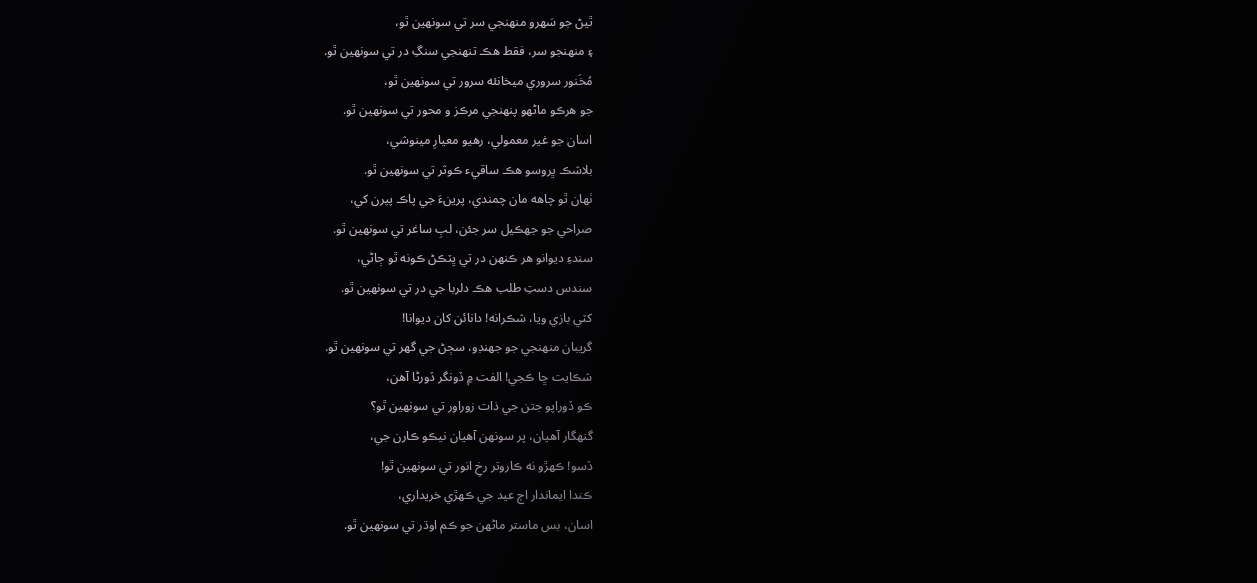ٿيڻ جو سَهرو منهنجي سر تي سونهين ٿو،
۽ منهنجو سر، فقط هڪ تنهنجي سنگِ در تي سونهين ٿو.
مُخَنور سروري ميخانئه سرور تي سونهين ٿو،
جو هرڪو ماڻهو پنهنجي مرڪز و محور تي سونهين ٿو.
اسان جو غير معمولي، رهيو معيارِ مينوشي،
بلاشڪ ڀروسو هڪ ساقيء ڪوثر تي سونهين ٿو.
ٺهان ٿو چاهه مان چمندي، پرينءَ جي پاڪ پيرن کي،
صراحي جو جهڪيل سر جئن، لبِ ساغر تي سونهين ٿو.
سندءِ ديوانو هر ڪنهن در تي ڀٽڪڻ ڪونه ٿو ڄاڻي،
سندس دستِ طلب هڪ دلربا جي در تي سونهين ٿو.
کٽي بازي ويا، شڪرانه! دانائن کان ديوانا!
گريبان منهنجي جو جهنڊو، سڄڻ جي گهر تي سونهين ٿو.
شڪايت ڇا ڪجي! الفت ۾ ڏونگر ڏورڻا آهن،
ڪو ڏوراپو جتن جي ذات زوراور تي سونهين ٿو؟
گنهگار آهيان، پر سونهن آهيان نيڪو ڪارن جي،
ڏسو! ڪهڙو نه ڪاروتر رخِ انور تي سونهين ٿو!
ڪندا ايماندار اڄ عيد جي ڪهڙي خريداري،
اسان، بس ماستر ماڻهن جو ڪم اوڌر تي سونهين ٿو.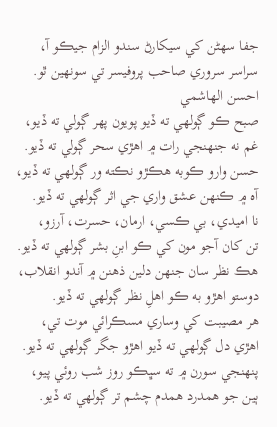جفا سهڻن کي سيکارڻ سندو الزام جيڪو آ،
سراسر سروري صاحب پروفيسر تي سونهين ٿو.
احسن الهاشمي
صبح ڪو ڳولهي ته ڏيو پويون پهر ڳولي ته ڏيو،
غم نه جنهنجي رات ۾ اهڙي سحر ڳولي ته ڏيو.
حسن وارو ڪوبه هڪڙو نڪته ور ڳولهي ته ڏيو،
آه ۾ ڪنهن عشق واري جي اثر ڳولهي ته ڏيو.
نا اميدي، بي ڪسي، ارمان، حسرت، آرزو،
تن کان آجو مون کي ڪو ابنِ بشر ڳولهي ته ڏيو.
هڪ نظر سان جنهن دلين ذهنن ۾ آندو انقلاب،
دوستو اهڙو به ڪو اهلِ نظر ڳولهي ته ڏيو.
هر مصيبت کي وساري مسڪرائي موت تي،
اهڙي دل ڳولهي ته ڏيو اهڙو جگر ڳولهي ته ڏيو.
پنهنجي سورن ۾ ته سڀڪو روز شب روئي پيو،
ٻين جو همدرد همدم چشم تر ڳولهي ته ڏيو.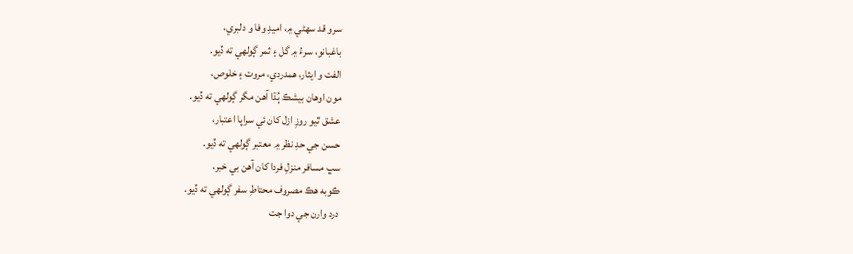سرو قد سهڻي ۾، اميدِ وفا و دلبري،
باغبانو، سرءُ ۾ گل ۽ ثمر ڳولهي ته ڏيو.
الفت و ايثار، همدردي، مروت ۽ خلوص،
مون اوهان بيشڪ ٻُڌا آهن مگر ڳولهي ته ڏيو.
عشق ٿيو روزِ ازل کان ئي سراپا اعتبار،
حسن جي حدِ نظر ۾ معتبر ڳولهي ته ڏيو.
سڀ مسافر منزلِ فردا کان آهن بي خبر،
ڪوبه هڪ مصروف محتاطِ سفر ڳولهي ته ڏيو.
درد وارن جي دوا جت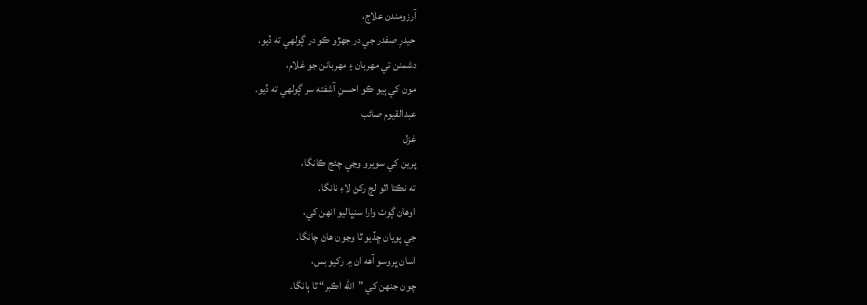آرزومندن علاج،
حيدرِ صفدر جي در جهڙو ڪو در ڳولهي ته ڏيو.
دشمنن تي مهربان ۽ مهربانن جو غلام،
مون کي ٻيو ڪو احسنِ آشفته سر ڳولهي ته ڏيو.
عبدالقيوم صائب
غزل
پرين کي سويرو وڃي چئج ڪانگا،
ته نڪتا اٿو لڄ رکڻ لاءِ نانگا.
اوهان ڳوٺ وارا سنڀاليو انهن کي،
جي پويان ڇڏيو ٿا وڃون هاڻ چانگا.
اسان ڀروسو آهه ان ۾ رکيو بس،
چون جنهن کي ”الله اڪبر“ ٿا ٻانگا.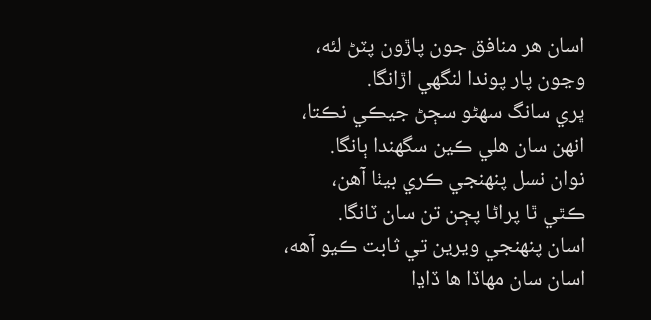اسان هر منافق جون پاڙون پٽڻ لئه،
وڃون پار پوندا لنگهي اڙانگا.
ڀري سانگ سهڻو سڄڻ جيڪي نڪتا،
انهن سان هلي ڪين سگهندا ٻانگا.
نوان نسل پنهنجي ڪري بيٺا آهن،
ڪٿي ٿا پراڻا پڄن تن سان ٽانگا.
اسان پنهنجي ويرين تي ثابت ڪيو آهه،
اسان سان مهاڏا ها ڏاڍا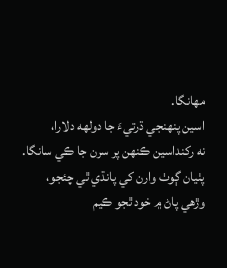مهانگا.
اسين پنهنجي ڌرتيءَ جا دولهه دلارا،
نه رکنداسين ڪنهن پر سرن جا ڪي سانگا.
پٺيان ڳوٺ وارن کي پانڌي ٿي چئجو،
وڙهي پاڻ ۾ خود ٿجو ڪيم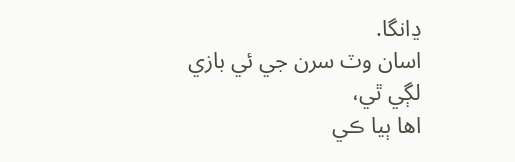ڍانگا.
اسان وٽ سرن جي ئي بازي لڳي ٿي،
اها ٻيا ڪي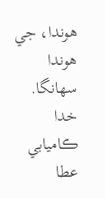هوندا، جي هوندا سهانگا.
خدا ڪاميابي عطا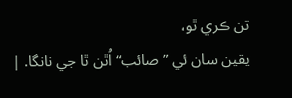تن ڪري ٿو،
يقين سان ئي ”صائب“ اُٿن ٿا جي نانگا. |